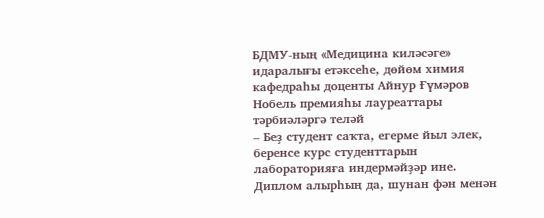БДМУ-ның «Медицина киләсәге» идаралығы етәксеһе, дөйөм химия кафедраһы доценты Айнур Ғүмәров
Нобель премияһы лауреаттары тәрбиәләргә теләй
– Беҙ студент саҡта, егерме йыл элек, беренсе курс студенттарын лабораторияға индермәйҙәр ине. Диплом алырһың да, шунан фән менән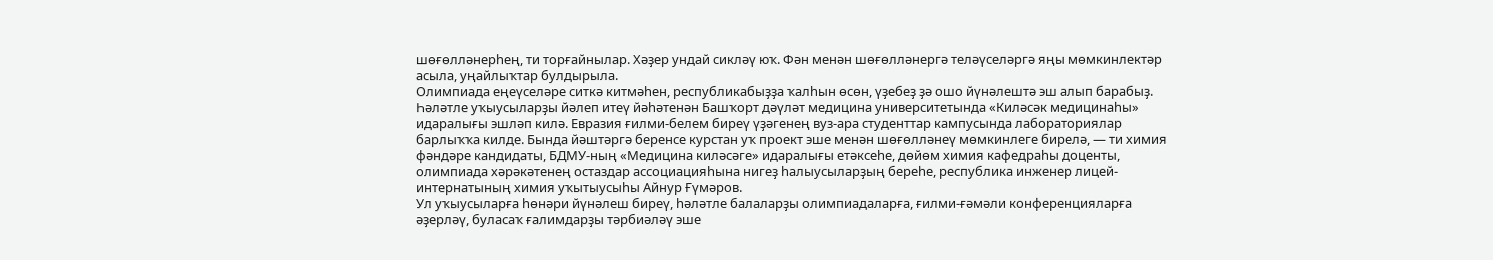шөғөлләнерһең, ти торғайнылар. Хәҙер ундай сикләү юҡ. Фән менән шөғөлләнергә теләүселәргә яңы мөмкинлектәр асыла, уңайлыҡтар булдырыла.
Олимпиада еңеүселәре ситкә китмәһен, республикабыҙҙа ҡалһын өсөн, үҙебеҙ ҙә ошо йүнәлештә эш алып барабыҙ. Һәләтле уҡыусыларҙы йәлеп итеү йәһәтенән Башҡорт дәүләт медицина университетында «Киләсәк медицинаһы» идаралығы эшләп килә. Евразия ғилми-белем биреү үҙәгенең вуз-ара студенттар кампусында лабораториялар барлыҡҡа килде. Бында йәштәргә беренсе курстан уҡ проект эше менән шөғөлләнеү мөмкинлеге бирелә, — ти химия фәндәре кандидаты, БДМУ-ның «Медицина киләсәге» идаралығы етәксеһе, дөйөм химия кафедраһы доценты, олимпиада хәрәкәтенең остаздар ассоциацияһына нигеҙ һалыусыларҙың береһе, республика инженер лицей-интернатының химия уҡытыусыһы Айнур Ғүмәров.
Ул уҡыусыларға һөнәри йүнәлеш биреү, һәләтле балаларҙы олимпиадаларға, ғилми-ғәмәли конференцияларға әҙерләү, буласаҡ ғалимдарҙы тәрбиәләү эше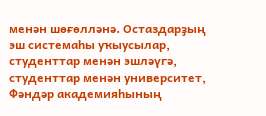менән шөғөлләнә. Остаздарҙың эш системаһы уҡыусылар, студенттар менән эшләүгә, студенттар менән университет, Фәндәр академияһының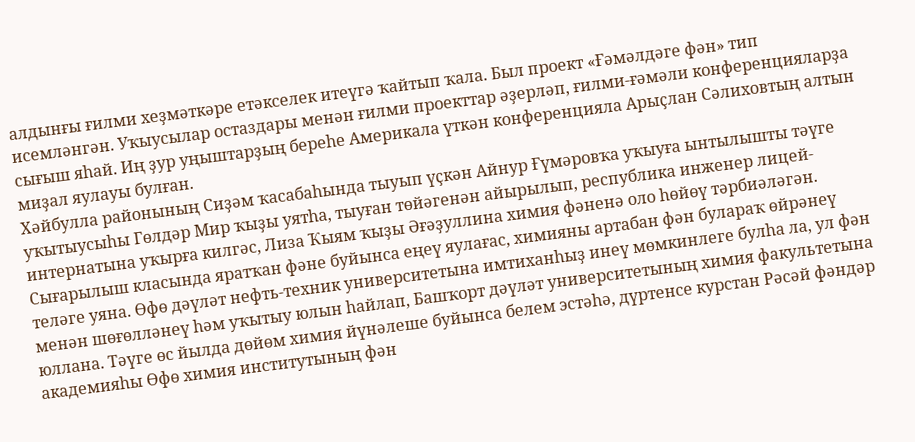алдынғы ғилми хеҙмәткәре етәкселек итеүгә ҡайтып ҡала. Был проект «Ғәмәлдәге фән» тип исемләнгән. Уҡыусылар остаздары менән ғилми проекттар әҙерләп, ғилми-ғәмәли конференцияларҙа сығыш яһай. Иң ҙур уңыштарҙың береһе Америкала үткән конференцияла Арыҫлан Сәлиховтың алтын миҙал яулауы булған.
Хәйбулла районының Сиҙәм ҡасабаһында тыуып үҫкән Айнур Ғүмәровҡа уҡыуға ынтылышты тәүге уҡытыусыһы Гөлдәр Мир ҡыҙы уятһа, тыуған төйәгенән айырылып, республика инженер лицей-интернатына уҡырға килгәс, Лиза Ҡыям ҡыҙы Әғәҙуллина химия фәненә оло һөйөү тәрбиәләгән. Сығарылыш класында яратҡан фәне буйынса еңеү яулағас, химияны артабан фән булараҡ өйрәнеү теләге уяна. Өфө дәүләт нефть-техник университетына имтиханһыҙ инеү мөмкинлеге булһа ла, ул фән менән шөғөлләнеү һәм уҡытыу юлын һайлап, Башҡорт дәүләт университетының химия факультетына юллана. Тәүге өс йылда дөйөм химия йүнәлеше буйынса белем эстәһә, дүртенсе курстан Рәсәй фәндәр академияһы Өфө химия институтының фән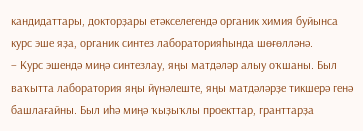кандидаттары, докторҙары етәкселегендә органик химия буйынса курс эше яҙа, органик синтез лабораторияһында шөғөлләнә.
– Курс эшендә миңә синтезлау, яңы матдәләр алыу оҡшаны. Был ваҡытта лаборатория яңы йүнәлеште, яңы матдәләрҙе тикшерә генә башлағайны. Был иһә миңә ҡыҙыҡлы проекттар, гранттарҙа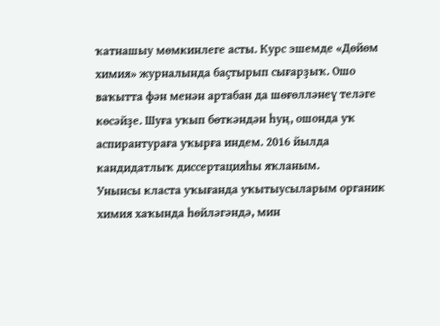ҡатнашыу мөмкинлеге асты. Курс эшемде «Дөйөм химия» журналында баҫтырып сығарҙыҡ. Ошо ваҡытта фән менән артабан да шөғөлләнеү теләге көсәйҙе. Шуға уҡып бөткәндән һуң, ошонда уҡ аспирантураға уҡырға индем. 2016 йылда кандидатлыҡ диссертацияһы яҡланым.
Унынсы класта уҡығанда уҡытыусыларым органик химия хаҡында һөйләгәндә, мин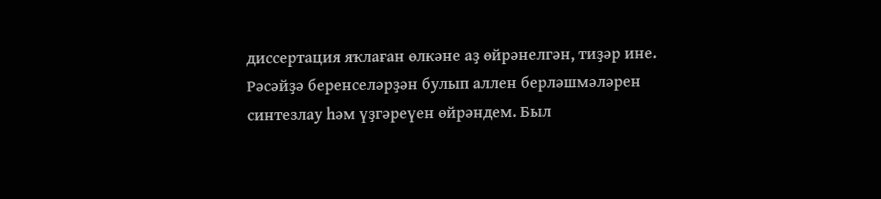диссертация яҡлаған өлкәне аҙ өйрәнелгән, тиҙәр ине. Рәсәйҙә беренселәрҙән булып аллен берләшмәләрен синтезлау һәм үҙгәреүен өйрәндем. Был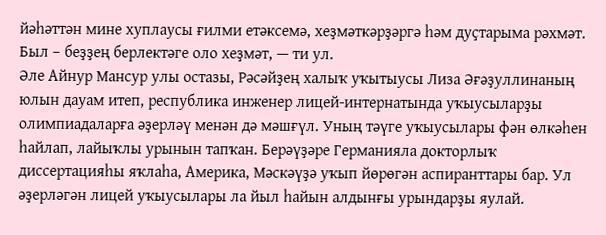йәһәттән мине хуплаусы ғилми етәксемә, хеҙмәткәрҙәргә һәм дуҫтарыма рәхмәт. Был – беҙҙең берлектәге оло хеҙмәт, — ти ул.
Әле Айнур Мансур улы остазы, Рәсәйҙең халыҡ уҡытыусы Лиза Әғәҙуллинаның юлын дауам итеп, республика инженер лицей-интернатында уҡыусыларҙы олимпиадаларға әҙерләү менән дә мәшғүл. Уның тәүге уҡыусылары фән өлкәһен һайлап, лайыҡлы урынын тапҡан. Берәүҙәре Германияла докторлыҡ диссертацияһы яҡлаһа, Америка, Мәскәүҙә уҡып йөрөгән аспиранттары бар. Ул әҙерләгән лицей уҡыусылары ла йыл һайын алдынғы урындарҙы яулай.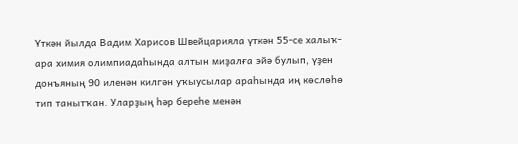Үткән йылда Вадим Харисов Швейцарияла үткән 55-се халыҡ-ара химия олимпиадаһында алтын миҙалға эйә булып, үҙен донъяның 90 иленән килгән уҡыусылар араһында иң көслөһө тип танытҡан. Уларҙың һәр береһе менән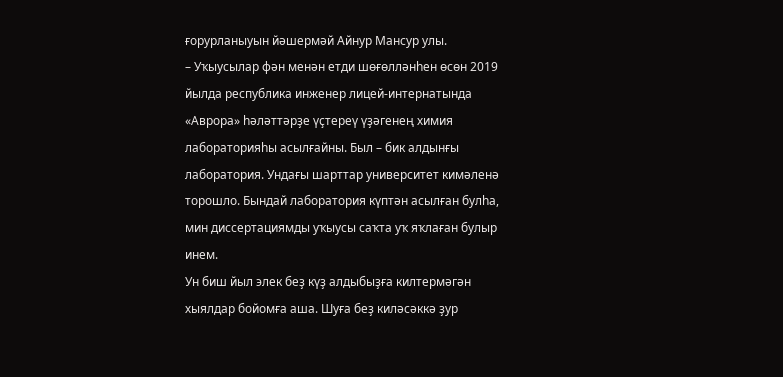ғорурланыуын йәшермәй Айнур Мансур улы.
– Уҡыусылар фән менән етди шөғөлләнһен өсөн 2019 йылда республика инженер лицей-интернатында «Аврора» һәләттәрҙе үҫтереү үҙәгенең химия лабораторияһы асылғайны. Был – бик алдынғы лаборатория. Ундағы шарттар университет кимәленә торошло. Бындай лаборатория күптән асылған булһа, мин диссертациямды уҡыусы саҡта уҡ яҡлаған булыр инем.
Ун биш йыл элек беҙ күҙ алдыбыҙға килтермәгән хыялдар бойомға аша. Шуға беҙ киләсәккә ҙур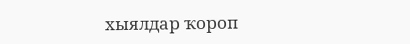хыялдар ҡороп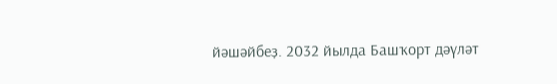йәшәйбеҙ. 2032 йылда Башҡорт дәүләт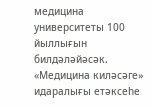медицина университеты 100 йыллығын билдәләйәсәк. «Медицина киләсәге» идаралығы етәксеһе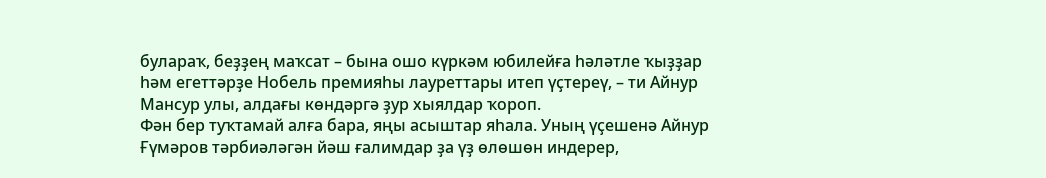булараҡ, беҙҙең маҡсат – бына ошо күркәм юбилейға һәләтле ҡыҙҙар һәм егеттәрҙе Нобель премияһы лауреттары итеп үҫтереү, – ти Айнур Мансур улы, алдағы көндәргә ҙур хыялдар ҡороп.
Фән бер туҡтамай алға бара, яңы асыштар яһала. Уның үҫешенә Айнур Ғүмәров тәрбиәләгән йәш ғалимдар ҙа үҙ өлөшөн индерер,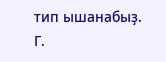тип ышанабыҙ.
Г.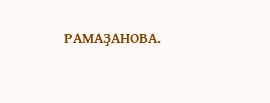РАМАҘАНОВА.